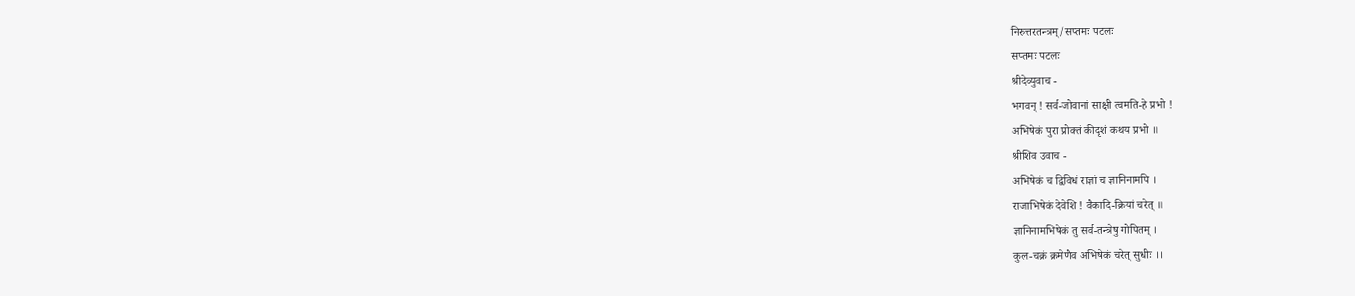निरुत्तरतन्त्रम्/सप्तमः पटलः
सप्तमः पटलः
श्रीदेव्युवाच -
भगवन् ! सर्व-जोवानां साक्षी त्वमति-हे प्रभो !
अभिषेकं पुरा प्रोक्तं कीदृशं कथय प्रभो ॥
श्रीशिव उवाच -
अभिषेकं च द्विविधं राज्ञां च ज्ञानिनामपि ।
राजाभिषेकं देवेशि ! वैकादि-क्रियां चरेत् ॥
ज्ञानिनामभिषेकं तु सर्व-तन्त्रेषु गोपितम् ।
कुल-चक्रं क्रमेणैव अभिषेकं चरेत् सुधीः ।।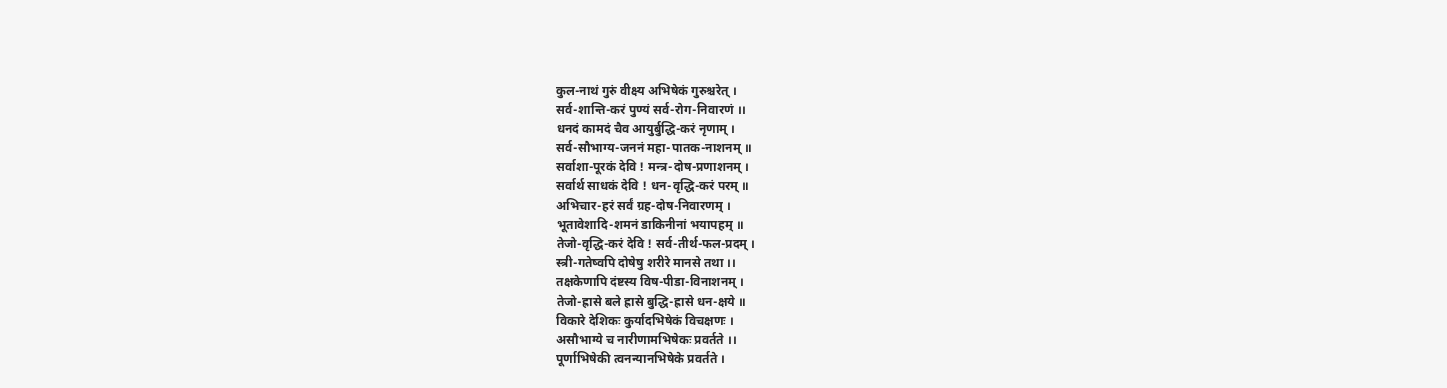कुल-नाथं गुरुं वीक्ष्य अभिषेकं गुरुश्चरेत् ।
सर्व-शान्ति-करं पुण्यं सर्व-रोग-निवारणं ।।
धनदं कामदं चैव आयुर्बुद्धि-करं नृणाम् ।
सर्व-सौभाग्य-जननं महा-पातक-नाशनम् ॥
सर्वाशा-पूरकं देवि ! मन्त्र-दोष-प्रणाशनम् ।
सर्वार्थ साधकं देवि ! धन-वृद्धि-करं परम् ॥
अभिचार-हरं सर्वं ग्रह-दोष-निवारणम् ।
भूतावेशादि-शमनं डाकिनीनां भयापहम् ॥
तेजो-वृद्धि-करं देवि ! सर्व-तीर्थ-फल-प्रदम् ।
स्त्री-गतेष्वपि दोषेषु शरीरे मानसे तथा ।।
तक्षकेणापि दंष्टस्य विष-पीडा-विनाशनम् ।
तेजो-ह्रासे बले ह्रासे बुद्धि-ह्रासे धन-क्षये ॥
विकारे देशिकः कुर्यादभिषेकं विचक्षणः ।
असौभाग्ये च नारीणामभिषेकः प्रवर्तते ।।
पूर्णाभिषेकी त्वनन्यानभिषेके प्रवर्तते ।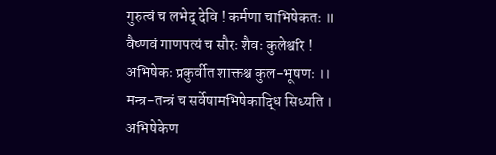गुरुत्वं च लभेद् देवि ! कर्मणा चाभिषेकतः ॥
वैष्णवं गाणपत्यं च सौरः शैवः कुलेश्वरि !
अभिषेकः प्रकुर्वीत शाक्तश्च कुल-भूषणः ।।
मन्त्र-तन्त्रं च सर्वेषामभिषेकाद्धि सिध्यति ।
अभिषेकेण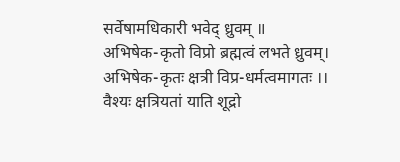सर्वेषामधिकारी भवेद् ध्रुवम् ॥
अभिषेक-कृतो विप्रो ब्रह्मत्वं लभते ध्रुवम्।
अभिषेक-कृतः क्षत्री विप्र-धर्मत्वमागतः ।।
वैश्यः क्षत्रियतां याति शूद्रो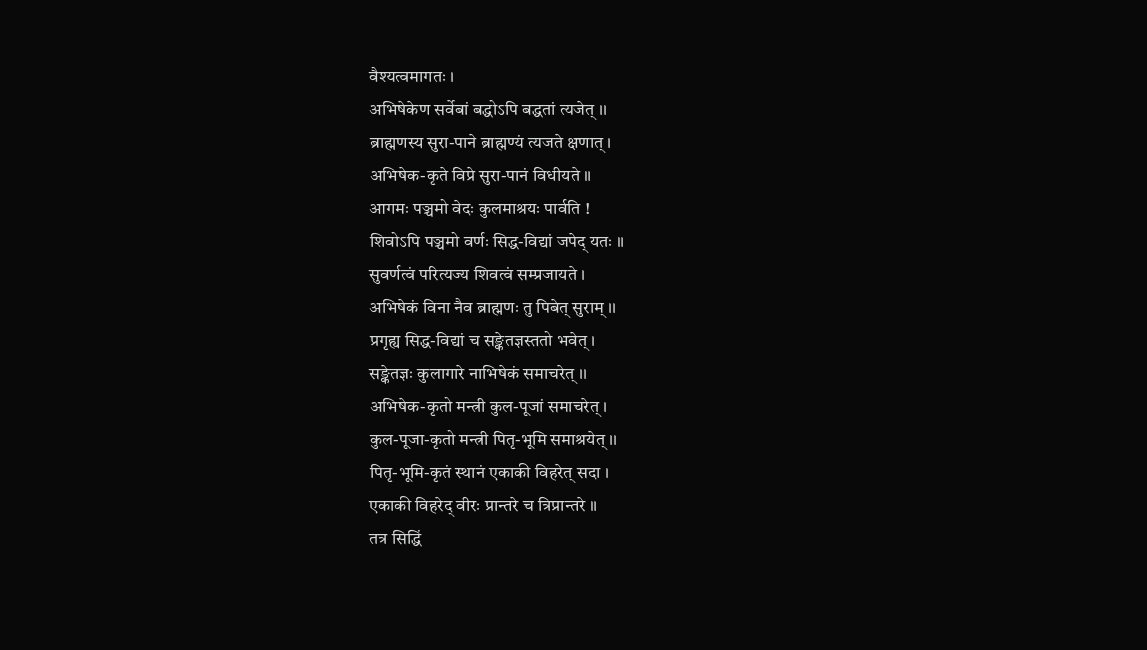वैश्यत्वमागतः ।
अभिषेकेण सर्वेबां बद्धोऽपि बद्धतां त्यजेत् ।।
ब्राह्मणस्य सुरा-पाने ब्राह्मण्यं त्यजते क्षणात् ।
अभिषेक-कृते विप्रे सुरा-पानं विधीयते ॥
आगमः पञ्चमो वेदः कुलमाश्रयः पार्वति !
शिवोऽपि पञ्चमो वर्णः सिद्ध-विद्यां जपेद् यतः ॥
सुवर्णत्वं परित्यज्य शिवत्वं सम्प्रजायते ।
अभिषेकं विना नैव ब्राह्मणः तु पिबेत् सुराम् ।।
प्रगृह्य सिद्ध-विद्यां च सङ्केतज्ञस्ततो भवेत् ।
सङ्केतज्ञः कुलागारे नाभिषेकं समाचरेत् ।।
अभिषेक-कृतो मन्त्री कुल-पूजां समाचरेत् ।
कुल-पूजा-कृतो मन्त्री पितृ-भूमि समाश्रयेत् ।।
पितृ-भूमि-कृतं स्थानं एकाकी विहरेत् सदा ।
एकाकी विहरेद् वीरः प्रान्तरे च त्रिप्रान्तरे ॥
तत्र सिद्धिं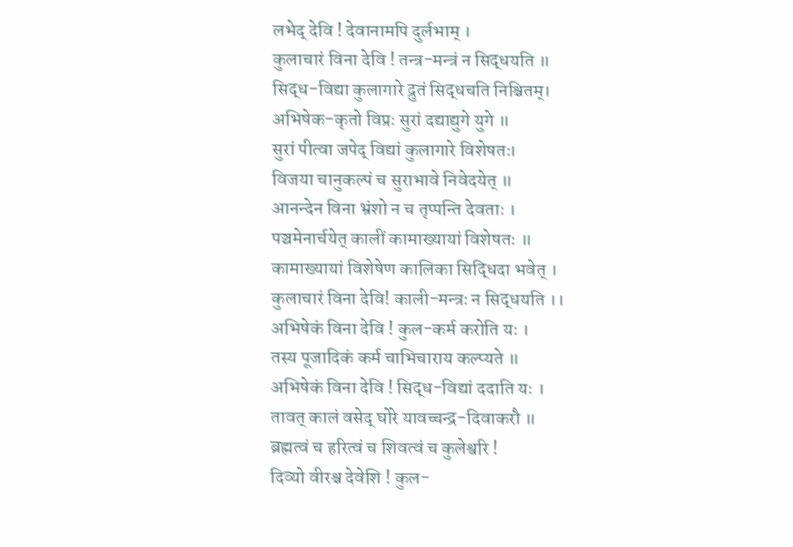लभेद् देवि ! देवानामपि दुर्लभाम् ।
कुलाचारं विना देवि ! तन्त्र-मन्त्रं न सिद्धयति ॥
सिद्ध-विद्या कुलागारे द्रुतं सिद्धचति निश्चितम्।
अभिषेक-कृतो विप्रः सुरां दद्याद्युगे युगे ॥
सुरां पीत्वा जपेद् विद्यां कुलागारे विशेषतः।
विजया चानुकल्पं च सुराभावे निवेदयेत् ॥
आनन्देन विना भ्रंशो न च तृप्पन्ति देवताः ।
पञ्चमेनार्चयेत् कालीं कामाख्यायां विशेषतः ॥
कामाख्यायां विशेषेण कालिका सिद्धिदा भवेत् ।
कुलाचारं विना देवि! काली-मन्त्रः न सिद्धयति ।।
अभिषेकं विना देवि ! कुल-कर्म करोति यः ।
तस्य पूजादिकं कर्म चाभिचाराय कल्प्यते ॥
अभिषेकं विना देवि ! सिद्ध-विद्यां ददाति यः ।
तावत् कालं वसेद् घोरे यावच्चन्द्र-दिवाकरौ ॥
ब्रह्मत्वं च हरित्वं च शिवत्वं च कुलेश्वरि !
दिव्यो वीरश्च देवेशि ! कुल-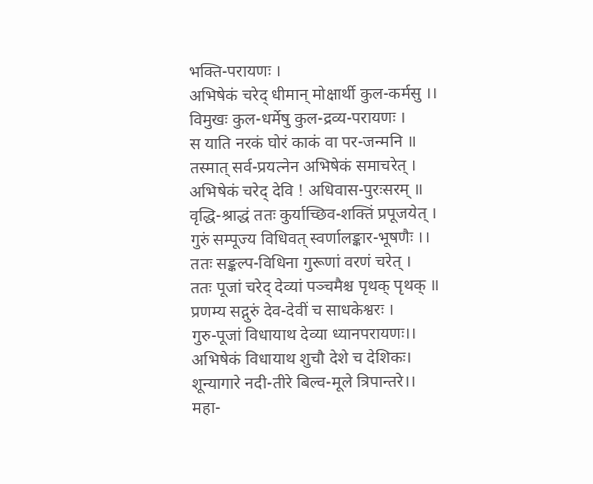भक्ति-परायणः ।
अभिषेकं चरेद् धीमान् मोक्षार्थी कुल-कर्मसु ।।
विमुखः कुल-धर्मेषु कुल-द्रव्य-परायणः ।
स याति नरकं घोरं काकं वा पर-जन्मनि ॥
तस्मात् सर्व-प्रयत्नेन अभिषेकं समाचरेत् ।
अभिषेकं चरेद् देवि ! अधिवास-पुरःसरम् ॥
वृद्धि-श्राद्धं ततः कुर्याच्छिव-शक्तिं प्रपूजयेत् ।
गुरुं सम्पूज्य विधिवत् स्वर्णालङ्कार-भूषणैः ।।
ततः सङ्कल्प-विधिना गुरूणां वरणं चरेत् ।
ततः पूजां चरेद् देव्यां पञ्चमैश्च पृथक् पृथक् ॥
प्रणम्य सद्गुरुं देव-देवीं च साधकेश्वरः ।
गुरु-पूजां विधायाथ देव्या ध्यानपरायणः।।
अभिषेकं विधायाथ शुचौ देशे च देशिकः।
शून्यागारे नदी-तीरे बिल्व-मूले त्रिपान्तरे।।
महा-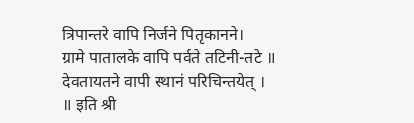त्रिपान्तरे वापि निर्जने पितृकानने।
ग्रामे पातालके वापि पर्वते तटिनी-तटे ॥
देवतायतने वापी स्थानं परिचिन्तयेत् ।
॥ इति श्री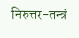निरुत्तर-तन्त्रं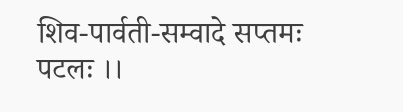शिव-पार्वती-सम्वादे सप्तमः पटलः ।।